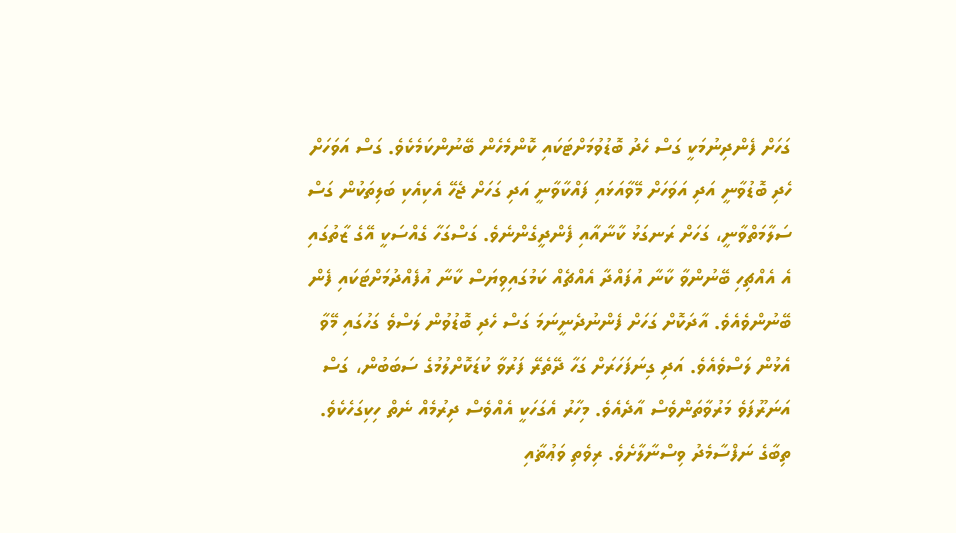ގަހަށް ފެންދިނުމަކީ ގަސް ހެދު ބޮޑުވުމަށްޓަކައި ކޮންމެހެން ބޭނުންކަމެކެވެ. ގަސް އަވަހަށް ހެދި ބޮޑުވާނީ އަދި އަވަހަށް މޭވާއަޅައި ފައްކާވާނީ އަދި ގަހަށް ޖެހޭ އެކިއެކި ބަލިތަކުން ގަސް ސަލާމަތްވާނީ، ގަހަށް ރަނގަޅު ކާނާއާއި ފެންދީގެންނެވެ. ގަސްގަހާ ގެއްސަކީ އޭގެ ޒާތުގައި އެ އެއްޗިހި ބޭނުންވާ ކާނާ އުފައްދާ އެއްޗެއް ކަމުގައިވިޔަސް ކާނާ އުފެއްދުމަށްޓަކައި ފެން ބޭނުންވެއެވެ. އާދަކޮށް ގަހަށް ފެންނުދެނީނަމަ ގަސް ހެދި ބޮޑުވުން ލަސްވެ ގަހުގައި މޭވާ އެޅުން ލަސްވެއެވެ. އަދި ގިނަފަހަރަށް ގަހާ ދޭތެރޭ ފަރުވާ ކުޑަކޮށްލުމުގެ ސަބަބުން، ގަސް އަނަރޫފަވެ މަރުވާތަންވެސް އާދެއެވެ. މިހާރު އެގަހަކީ އެއްވެސް ދިރުމެއް ނެތް ހިކިގަހެކެވެ.
ތިބާގެ ނަފްސާމެދު ވިސްނާލާށެވެ. ރިވެތި ވަޢުޡާއި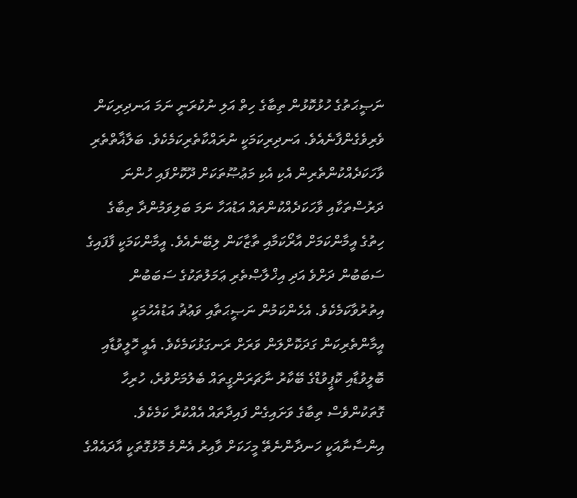ނަޞީޙަތުގެ ހުޅުކޮޅުން ތިބާގެ ހިތް އަލި ނުކުރަނީ ނަމަ އަނދިރިކަން ވެރިވެގެންފާނެއެވެ. އަނދިރިކަމަކީ ނުރައްކާތެރިކަމެކެވެ. ބަލާޣާތްތެރި ވާހަކަދެއްކުންތެރިން އެކި އެކި މަޢުޞޫތަކަށް ދޫކޮށްފައި ހުންނަ ދަރުސްތަކާއި ވާހަކަދެއްކުންތައް އަޑުއަހާ ނަމަ ބަލިވަމުންދާ ތިބާގެ ހިތުގެ އީމާންކަމަށް އާރޯކަމާއި ތާޒާކަން ލިބޭނެއެވެ. އީމާންކަމަކީ ފާފައިގެ ސަބަބުން ދަށްވެ އަދި އިޚްލާޞްތެރި ޢަމަލުތަކުގެ ސަބަބުން އިތުރުވާކަމެކެވެ. އެހެންކަމުން ނަޞީޙަތާއި ވަޢުޡު އަޑުއެހުމަކީ އީމާންތެރިކަން ގަދަކޮށްލަން ވަރަށް ރަނގަޅުކަމެކެވެ. އެއީ ހޮލީވުޑާއި ބޮލީވުޑާއި ކޮޕީވުޑްގެ ބޭކާރު ނާޗަރަންގީތައް ބެލުމަށްވުރެ، ހުރިހާ ގޮތަކުންވެސް ތިބާގެ ވަށައިގެން ފައިދާތައް އެއްކުރާ ކަމެކެވެ. އިންސާނާއަކީ ހަނދާންނެތޭ މީހަކަށް ވާއިރު އެންމެ މޮޅުގޮތަކީ އާދައެއްގެ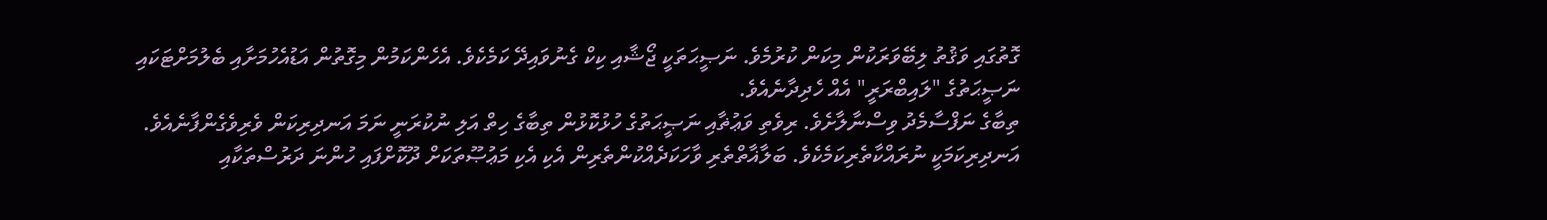ގޮތުގައި ވަޤުތު ލިބޭވަރަކުން މިކަން ކުރުމެވެ. ނަޞީޙަތަކީ ޖޯޝާއި ކިކް ގެނުވައިދޭ ކަމެކެވެ. އެހެންކަމުން މިގޮތުން އަޑުއެހުމަށާއި ބެލުމަށްޓަކައި ނަޞީޙަތުގެ "ލައިބްރަރީ" އެއް ހެދިދާނެއެވެ.
ތިބާގެ ނަފްސާމެދު ވިސްނާލާށެވެ. ރިވެތި ވަޢުޡާއި ނަޞީޙަތުގެ ހުޅުކޮޅުން ތިބާގެ ހިތް އަލި ނުކުރަނީ ނަމަ އަނދިރިކަން ވެރިވެގެންފާނެއެވެ. އަނދިރިކަމަކީ ނުރައްކާތެރިކަމެކެވެ. ބަލާޣާތްތެރި ވާހަކަދެއްކުންތެރިން އެކި އެކި މަޢުޞޫތަކަށް ދޫކޮށްފައި ހުންނަ ދަރުސްތަކާއި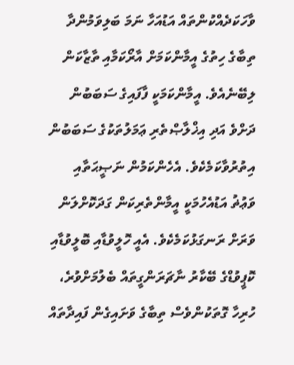ވާހަކަދެއްކުންތައް އަޑުއަހާ ނަމަ ބަލިވަމުންދާ ތިބާގެ ހިތުގެ އީމާންކަމަށް އާރޯކަމާއި ތާޒާކަން ލިބޭނެއެވެ. އީމާންކަމަކީ ފާފައިގެ ސަބަބުން ދަށްވެ އަދި އިޚްލާޞްތެރި ޢަމަލުތަކުގެ ސަބަބުން އިތުރުވާކަމެކެވެ. އެހެންކަމުން ނަޞީޙަތާއި ވަޢުޡު އަޑުއެހުމަކީ އީމާންތެރިކަން ގަދަކޮށްލަން ވަރަށް ރަނގަޅުކަމެކެވެ. އެއީ ހޮލީވުޑާއި ބޮލީވުޑާއި ކޮޕީވުޑްގެ ބޭކާރު ނާޗަރަންގީތައް ބެލުމަށްވުރެ، ހުރިހާ ގޮތަކުންވެސް ތިބާގެ ވަށައިގެން ފައިދާތައް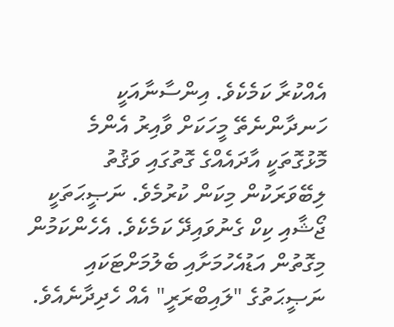އެއްކުރާ ކަމެކެވެ. އިންސާނާއަކީ ހަނދާންނެތޭ މީހަކަށް ވާއިރު އެންމެ މޮޅުގޮތަކީ އާދައެއްގެ ގޮތުގައި ވަޤުތު ލިބޭވަރަކުން މިކަން ކުރުމެވެ. ނަޞީޙަތަކީ ޖޯޝާއި ކިކް ގެނުވައިދޭ ކަމެކެވެ. އެހެންކަމުން މިގޮތުން އަޑުއެހުމަށާއި ބެލުމަށްޓަކައި ނަޞީޙަތުގެ "ލައިބްރަރީ" އެއް ހެދިދާނެއެވެ.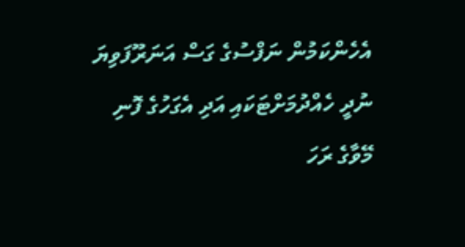އެހެންކަމުން ނަފްސުގެ ގަސް އަނަރޫފަވިޔަ ނުދީ ހެއްދުމަށްޓަކައި އަދި އެގަހުގެ ފޮނި މޭވާގެ ރަހަ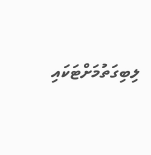ލިބިގަތުމަށްޓަކައި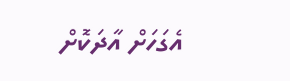އެގަހަށް އާދަކޮށް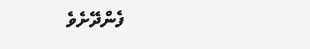ފެންދޭށެވެ